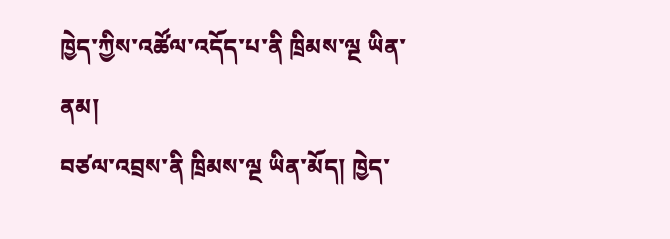ཁྱེད་ཀྱིས་འཚོལ་འདོད་པ་ནི ཁྲིམས་ལྔ ཡིན་ནམ།
བཙལ་འབྲས་ནི ཁྲིམས་ལྔ ཡིན་མོད། ཁྱེད་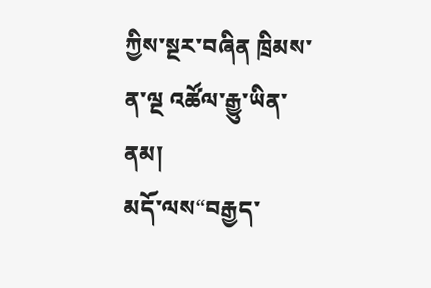ཀྱིས་སྔར་བཞིན ཁྲིམས་ན་ལྔ འཚོལ་རྒྱུ་ཡིན་ནམ།
མདོ་ལས“བརྒྱད་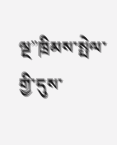ལྔ”ཁྲིམས་སྤེལ་གྱི་དུས་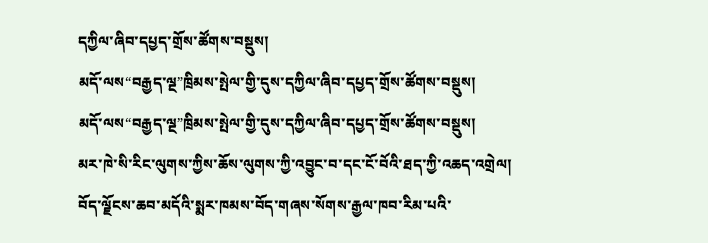དཀྱིལ་ཞིབ་དཔྱད་གྲོས་ཚོགས་བསྡུས།
མདོ་ལས“བརྒྱད་ལྔ”ཁྲིམས་སྤེལ་གྱི་དུས་དཀྱིལ་ཞིབ་དཔྱད་གྲོས་ཚོགས་བསྡུས།
མདོ་ལས“བརྒྱད་ལྔ”ཁྲིམས་སྤེལ་གྱི་དུས་དཀྱིལ་ཞིབ་དཔྱད་གྲོས་ཚོགས་བསྡུས།
མར་ཁེ་སི་རིང་ལུགས་ཀྱིས་ཆོས་ལུགས་ཀྱི་འབྱུང་བ་དང་ངོ་བོའི་ཐད་ཀྱི་འཆད་འགྲེལ།
བོད་ལྗོངས་ཆབ་མདོའི་སྨར་ཁམས་བོད་གཞས་སོགས་རྒྱལ་ཁབ་རིམ་པའི་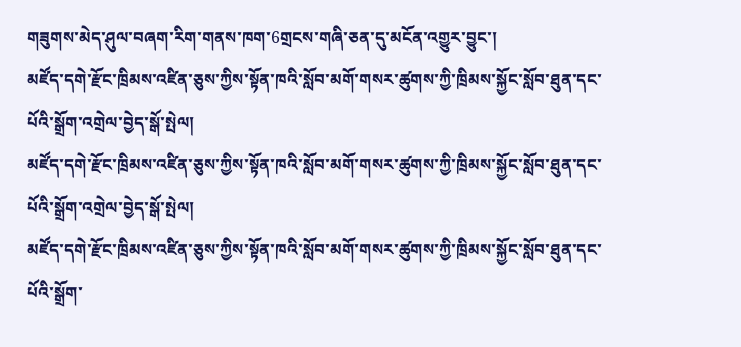གཟུགས་མེད་ཤུལ་བཞག་རིག་གནས་ཁག་6གྲངས་གཞི་ཅན་དུ་མངོན་འགྱུར་བྱུང་།
མཛོད་དགེ་རྫོང་ཁྲིམས་འཛིན་ཅུས་ཀྱིས་སྟོན་ཁའི་སློབ་མགོ་གསར་ཚུགས་ཀྱི་ཁྲིམས་སྐྱོང་སློབ་ཐུན་དང་པོའི་སྒྲོག་འགྲེལ་བྱེད་སྒོ་སྤེལ།
མཛོད་དགེ་རྫོང་ཁྲིམས་འཛིན་ཅུས་ཀྱིས་སྟོན་ཁའི་སློབ་མགོ་གསར་ཚུགས་ཀྱི་ཁྲིམས་སྐྱོང་སློབ་ཐུན་དང་པོའི་སྒྲོག་འགྲེལ་བྱེད་སྒོ་སྤེལ།
མཛོད་དགེ་རྫོང་ཁྲིམས་འཛིན་ཅུས་ཀྱིས་སྟོན་ཁའི་སློབ་མགོ་གསར་ཚུགས་ཀྱི་ཁྲིམས་སྐྱོང་སློབ་ཐུན་དང་པོའི་སྒྲོག་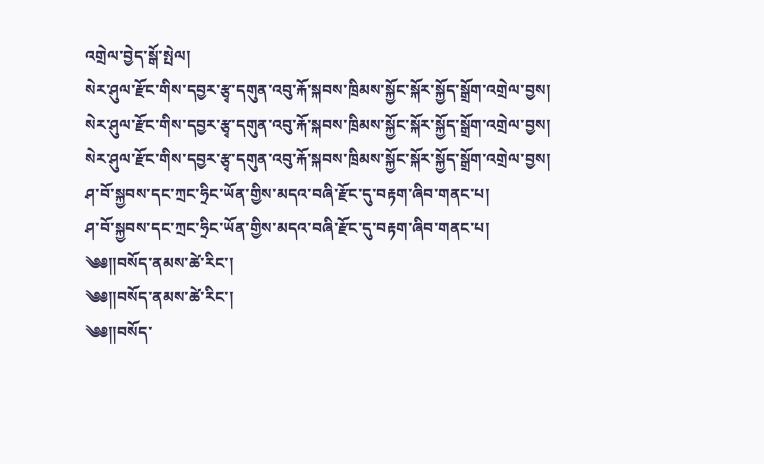འགྲེལ་བྱེད་སྒོ་སྤེལ།
སེར་ཤུལ་རྫོང་གིས་དབྱར་རྩྭ་དགུན་འབུ་རྐོ་སྐབས་ཁྲིམས་སྐྱོང་སྐོར་སྐྱོད་སྒྲོག་འགྲེལ་བྱས།
སེར་ཤུལ་རྫོང་གིས་དབྱར་རྩྭ་དགུན་འབུ་རྐོ་སྐབས་ཁྲིམས་སྐྱོང་སྐོར་སྐྱོད་སྒྲོག་འགྲེལ་བྱས།
སེར་ཤུལ་རྫོང་གིས་དབྱར་རྩྭ་དགུན་འབུ་རྐོ་སྐབས་ཁྲིམས་སྐྱོང་སྐོར་སྐྱོད་སྒྲོག་འགྲེལ་བྱས།
ཤ་བོ་སྐྱབས་དང་ཀྲང་ཧྲིང་ཡོན་གྱིས་མདའ་བཞི་རྫོང་དུ་བརྟག་ཞིབ་གནང་པ།
ཤ་བོ་སྐྱབས་དང་ཀྲང་ཧྲིང་ཡོན་གྱིས་མདའ་བཞི་རྫོང་དུ་བརྟག་ཞིབ་གནང་པ།
༄༅།།བསོད་ནམས་ཚེ་རིང་།
༄༅།།བསོད་ནམས་ཚེ་རིང་།
༄༅།།བསོད་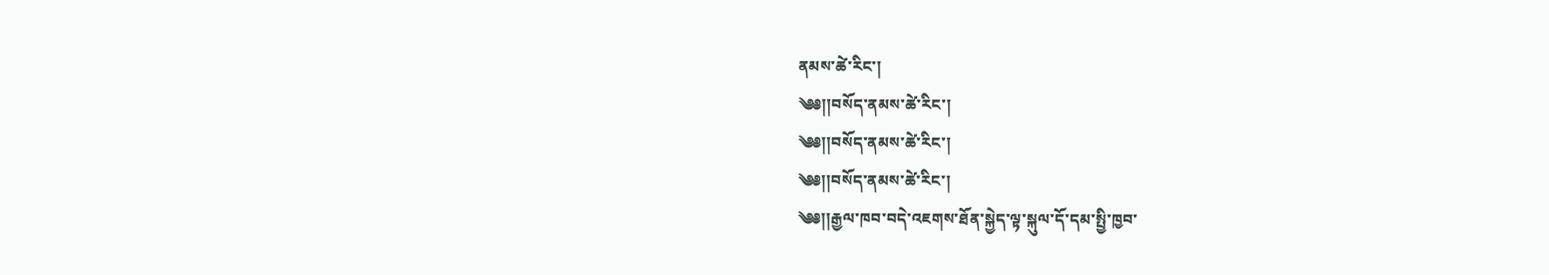ནམས་ཚེ་རིང་།
༄༅།།བསོད་ནམས་ཚེ་རིང་།
༄༅།།བསོད་ནམས་ཚེ་རིང་།
༄༅།།བསོད་ནམས་ཚེ་རིང་།
༄༅།།རྒྱལ་ཁབ་བདེ་འཇགས་ཐོན་སྐྱེད་ལྟ་སྐུལ་དོ་དམ་སྤྱི་ཁྱབ་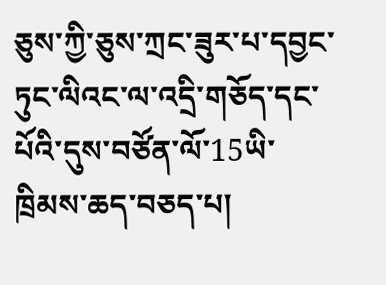ཅུས་ཀྱི་ཅུས་ཀྲང་ཟུར་པ་དབྱང་ཏུང་ལིའང་ལ་འདྲི་གཅོད་དང་པོའི་དུས་བཙོན་ལོ་15ཡི་ཁྲིམས་ཆད་བཅད་པ།